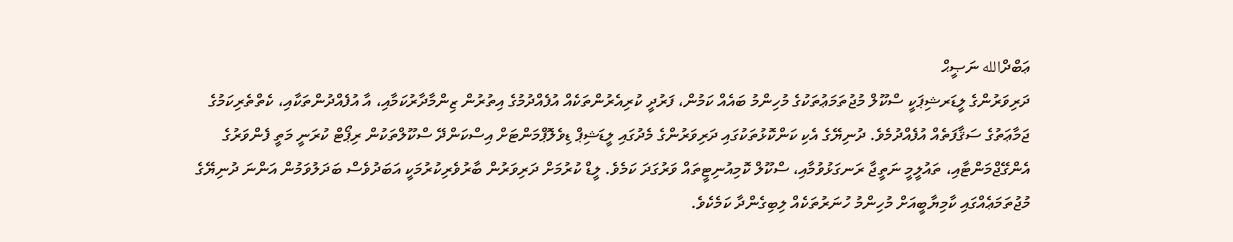ޢަބްދްالله ނަޞީޙް
ދަރިވަރުންގެ ލީޑަރޝިޕަކީ ސްކޫލް މުޖުތަމަޢުތަކުގެ މުހިންމު ބައެއް ކަމުން، ފަރުދީ ކުރިއެރުންތަކެއް އުފެއްދުމުގެ އިތުރުން ޒިންމާދާރުކަމާއި، އާ އުފެއްދުންތަކާއި، ކެތްތެރިކަމުގެ ޖަމާޢަތުގެ ސަޤާފަތެއް އުފެއްދުމެވެ. ދުނިޔޭގެ އެކި ކަންކޮޅުތަކުގައި ދަރިވަރުންގެ މެދުގައި ލީޑަޝިޕް ޑިވެލޮޕްމަންޓަށް އިސްކަންދޭ ސްކޫލްތަކުން ރިޕޯޓް ކުރަނީ މަތީ ފެންވަރުގެ އެންގޭޖްމަންޓާއި، ތައުލީމީ ނަތީޖާ ރަނގަޅުވުމާއި، ސްކޫލް ކޮމިއުނިޓީތައް ވަރުގަދަ ކަމެވެ. ލީޑް ކުރުމަށް ދަރިވަރުން ބާރުވެރިކުރުމަކީ އަބަދުވެސް ބަދަލުވަމުން އަންނަ ދުނިޔޭގެ މުޖުތަމަޢެއްގައި ކާމިޔާބީއަށް މުހިންމު ހުނަރުތަކެއް ލިބިގެންދާ ކަމެކެވެ.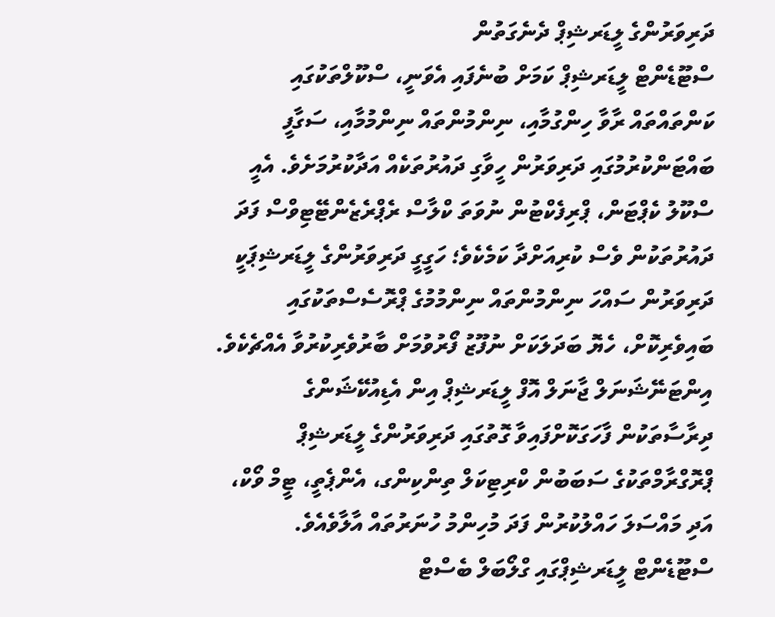ދަރިވަރުންގެ ލީޑަރޝިޕް ދެނެގަތުން
ސްޓޫޑެންޓް ލީޑަރޝިޕް ކަމަށް ބުނެފައި އެވަނީ، ސްކޫލްތަކުގައި ކަންތައްތައް ރާވާ ހިންގުމާއި، ނިންމުންތައް ނިންމުމާއި، ސަގާފީ ބައްޓަންކުރުމުގައި ދަރިވަރުން ހީވާގި ދައުރުތަކެއް އަދާކުރުމަށެވެ. އެއީ ސްކޫލު ކެޕްޓަން، ޕްރިފެކްޓުން ނުވަތަ ކްލާސް ރެޕްރެޒެންޓޭޓިވްސް ފަދަ ދައުރުތަކުން ވެސް ކުރިއަށްދާ ކަމެކެވެ؛ ހަގީގީ ދަރިވަރުންގެ ލީޑަރޝިޕަކީ ދަރިވަރުން ސައްހަ ނިންމުންތައް ނިންމުމުގެ ޕްރޮސެސްތަކުގައި ބައިވެރިކޮށް، ހެޔޮ ބަދަލަކަށް ނުފޫޒު ފޯރުވުމަށް ބާރުވެރިކުރުވާ އެއްޗެކެވެ. އިންޓަނޭޝަނަލް ޖާނަލް އޮފް ލީޑަރޝިޕް އިން އެޑިއުކޭޝަންގެ ދިރާސާތަކުން ފާހަގަކޮށްފައިވާ ގޮތުގައި ދަރިވަރުންގެ ލީޑަރޝިޕް ޕްރޮގްރާމްތަކުގެ ސަބަބުން ކްރިޓިކަލް ތިންކިންގ، އެންޕެތީ، ޓީމް ވޯކް، އަދި މައްސަލަ ހައްލުކުރުން ފަދަ މުހިންމު ހުނަރުތައް އާލާވެއެވެ.
ސްޓޫޑެންޓް ލީޑަރޝިޕްގައި ގްލޯބަލް ބެސްޓް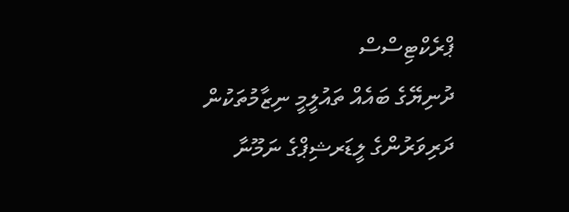ޕްރެކްޓިސްސް
ދުނިޔޭގެ ބައެއް ތައުލީމީ ނިޒާމުތަކުން ދަރިވަރުންގެ ލީޑަރޝިޕްގެ ނަމޫނާ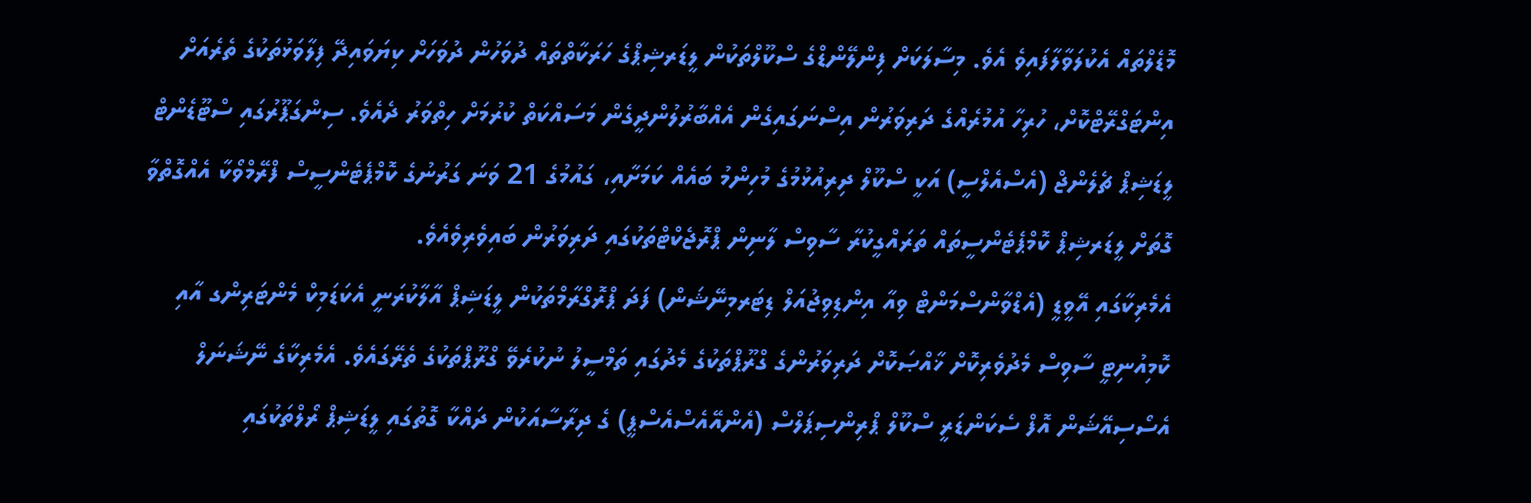މޮޑެލްތައް އެކުލަވާލާފައިވެ އެވެ. މިސާލަކަށް ފިންލޭންޑްގެ ސްކޫލްތަކުން ލީޑަރޝިޕްގެ ހަރަކާތްތައް ދުވަހުން ދުވަހަށް ކިޔަވައިދޭ ފިލާވަޅުތަކުގެ ތެރެއަށް އިންޓަގްރޭޓްކޮށް، ހުރިހާ އުމުރެއްގެ ދަރިވަރުން އިސްނަގައިގެން އެއްބާރުލުންދީގެން މަސައްކަތް ކުރުމަށް ހިތްވަރު ދެއެވެ. ސިންގަޕޫރުގައި ސްޓޫޑެންޓް ލީޑަޝިޕް ޗެލެންޖް (އެސްއެލްސީ) އަކީ ސްކޫލް ދިރިއުޅުމުގެ މުހިންމު ބައެއް ކަމަށާއި، ގައުމުގެ 21 ވަނަ ގަރުނުގެ ކޮމްޕެޓެންސީސް ފްރޭމްވޯކާ އެއްގޮތްވާ ގޮތަށް ލީޑަރޝިޕް ކޮމްޕެޓެންސީތައް ތަރައްގީކުރާ ސާވިސް ލާނިން ޕްރޮޖެކްޓްތަކުގައި ދަރިވަރުން ބައިވެރިވެއެވެ.
އެމެރިކާގައި އޭވީޑީ (އެޑްވާންސްމަންޓް ވިއާ އިންޑިވިޖުއަލް ޑިޓަރމިނޭޝަން) ފަދަ ޕްރޮގްރާމްތަކުން ލީޑަޝިޕް އާލާކުރަނީ އެކަޑަމިކް މެންޓަރިންގ އާއި ކޮމިއުނިޓީ ސާވިސް މެދުވެރިކޮށް ޚާއްޞަކޮށް ދަރިވަރުންގެ ގްރޫޕްތަކުގެ މެދުގައި ތަމްސީލު ނުކުރެވޭ ގްރޫޕްތަކުގެ ތެރޭގައެވެ. އެމެރިކާގެ ނޭޝަނަލް އެސޯސިއޭޝަން އޮފް ސެކަންޑަރީ ސްކޫލް ޕްރިންސިޕަލްސް (އެންއޭއެސްއެސްޕީ) ގެ ދިރާސާއަކުން ދައްކާ ގޮތުގައި ލީޑަޝިޕް ރޯލްތަކުގައި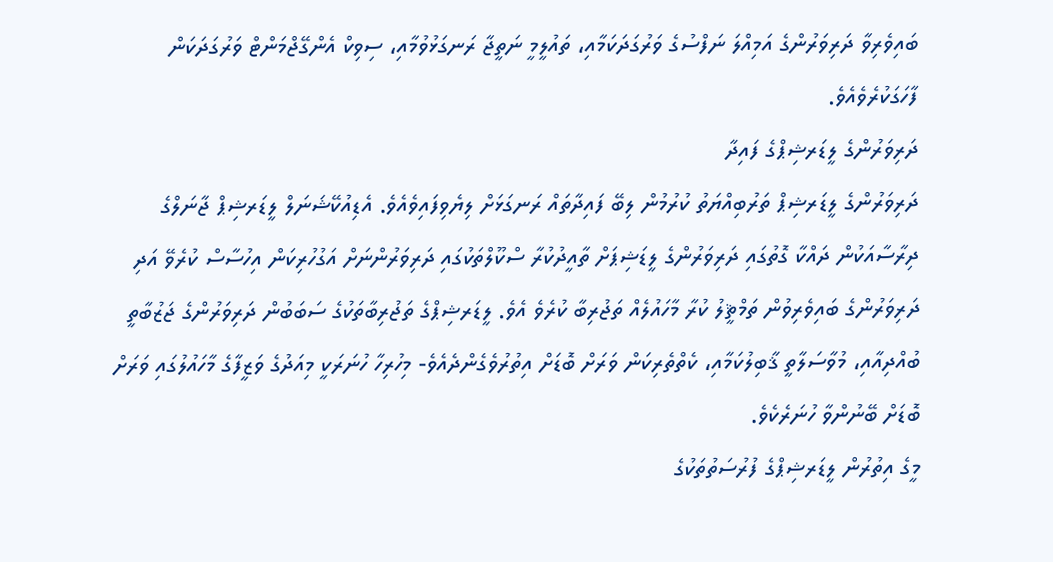ބައިވެރިވާ ދަރިވަރުންގެ އަމިއްލަ ނަފްސުގެ ވަރުގަދަކަމާއި، ތައުލީމީ ނަތީޖާ ރަނގަޅުވުމާއި، ސިވިކް އެންގޭޖްމަންޓް ވަރުގަދަކަން ފާހަގަކުރެވެއެވެ.
ދަރިވަރުންގެ ލީޑަރޝިޕްގެ ފައިދާ
ދަރިވަރުންގެ ލީޑަރޝިޕް ތަރުބިއްޔަތު ކުރުމުން ލިބޭ ފައިދާތައް ރަނގަޅަށް ލިޔެވިފައިވެއެވެ. އެޑިއުކޭޝަނަލް ލީޑަރޝިޕް ޖާނަލްގެ ދިރާސާއަކުން ދައްކާ ގޮތުގައި ދަރިވަރުންގެ ލީޑަޝިޕަށް ތާއީދުކުރާ ސްކޫލްތަކުގައި ދަރިވަރުންނަށް އަގުހުރިކަން އިހުސާސް ކުރެވޭ އަދި ދަރިވަރުންގެ ބައިވެރިވުން ތަމްޘީލު ކުރާ މާހައުލެއް ތަޖުރިބާ ކުރެވެ އެވެ. ލީޑަރޝިޕްގެ ތަޖުރިބާތަކުގެ ސަބަބުން ދަރިވަރުންގެ ޖަޒުބާތީ ބުއްދިއާއި، މުވާސަލާތީ ޤާބިލުކަމާއި، ކެތްތެރިކަން ވަރަށް ބޮޑަށް އިތުރުވެގެންދެއެވެ- މިހުރިހާ ހުނަރަކީ މިއަދުގެ ވަޒީފާގެ މާހައުލުގައި ވަރަށް ބޮޑަށް ބޭނުންވާ ހުނަރެކެވެ.
މީގެ އިތުރުން ލީޑަރޝިޕްގެ ފުރުސަތުތަކުގެ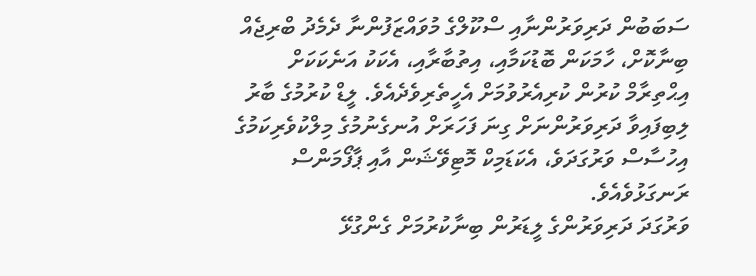ސަބަބުން ދަރިވަރުންނާއި ސްކޫލްގެ މުވައްޒަފުންނާ ދެމެދު ބްރިޖެއް ބިނާކޮށް، ހާމަކަން ބޮޑުކަމާއި، އިތުބާރާއި، އެކަކު އަނެކަކަށް އިޙްތިރާމް ކުރުން ކުރިއެރުވުމަށް އެހީތެރިވެދެއެވެ. ލީޑް ކުރުމުގެ ބާރު ލިބިފައިވާ ދަރިވަރުންނަށް ގިނަ ފަހަރަށް އުނގެނުމުގެ މިލްކުވެރިކަމުގެ އިހުސާސް ވަރުގަދަވެ، އެކަޑަމިކް މޮޓިވޭޝަން އާއި ޕާފޯމަންސް ރަނގަޅުވެއެވެ.
ވަރުގަދަ ދަރިވަރުންގެ ލީޑަރުން ބިނާކުރުމަށް ގެންގުޅޭ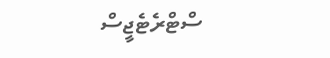ސްޓްރެޓެޖީސް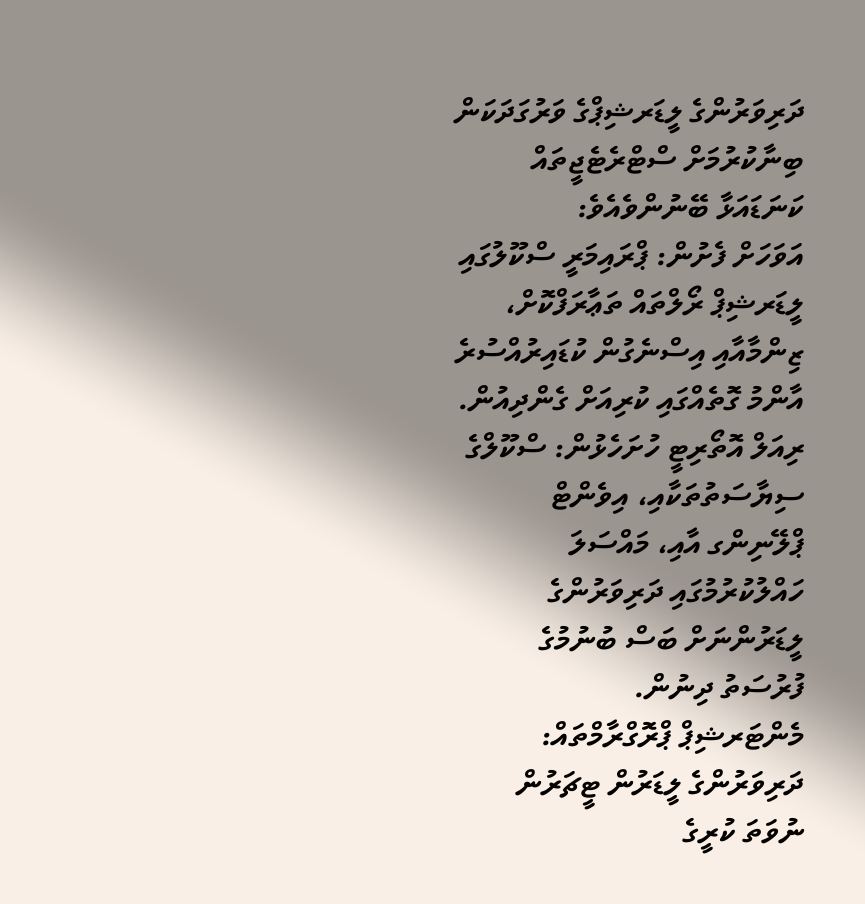ދަރިވަރުންގެ ލީޑަރޝިޕްގެ ވަރުގަދަކަން ބިނާކުރުމަށް ސްޓްރެޓެޖީތައް ކަނަޑައަޅާ ބޭނުންވެއެވެ:
އަވަހަށް ފެށުން: ޕްރައިމަރީ ސްކޫލުގައި ލީޑަރޝިޕް ރޯލްތައް ތަޢާރަފްކޮށް، ޒިންމާއާއި އިސްނެގުން ކުޑައިރުއްސުރެ އާންމު ގޮތެއްގައި ކުރިއަށް ގެންދިއުން.
ރިއަލް އޮތޯރިޓީ ހުށަހެޅުން: ސްކޫލްގެ ސިޔާސަތުތަކާއި، އިވެންޓް ޕްލޭނިންގ އާއި، މައްސަލަ ހައްލުކުރުމުގައި ދަރިވަރުންގެ ލީޑަރުންނަށް ބަސް ބުނުމުގެ ފުރުސަތު ދިނުން.
މެންޓަރޝިޕް ޕްރޮގްރާމްތައް: ދަރިވަރުންގެ ލީޑަރުން ޓީޗަރުން ނުވަތަ ކުރީގެ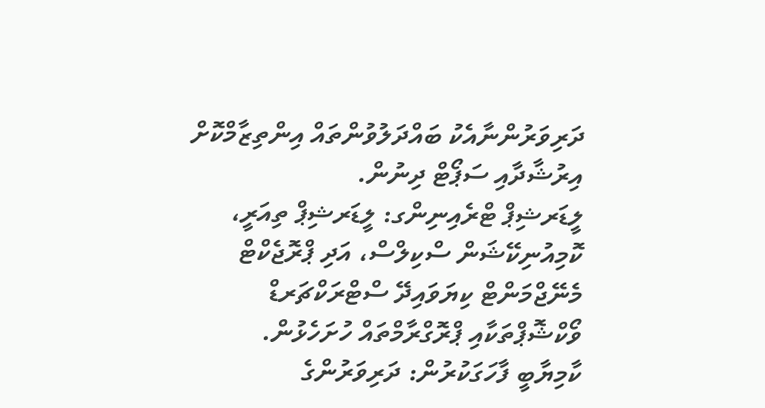ދަރިވަރުންނާއެކު ބައްދަލުވުންތައް އިންތިޒާމްކޮށް އިރުޝާދާއި ސަޕޯޓް ދިނުން.
ލީޑަރޝިޕް ޓްރެއިނިންގ: ލީޑަރޝިޕް ތިއަރީ، ކޮމިއުނިކޭޝަން ސްކިލްސް، އަދި ޕްރޮޖެކްޓް މެނޭޖްމަންޓް ކިޔަވައިދޭ ސްޓްރަކްޗަރޑް ވޯކްޝޮޕްތަކާއި ޕްރޮގްރާމްތައް ހުށަހެޅުން.
ކާމިޔާބީ ފާހަގަކުރުން: ދަރިވަރުންގެ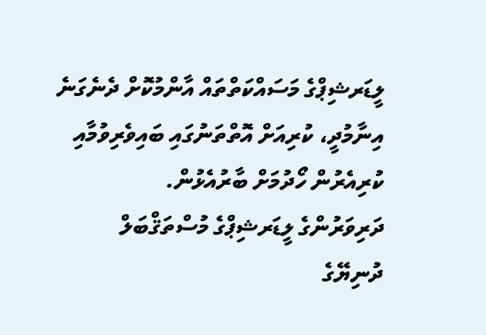ލީޑަރޝިޕްގެ މަސައްކަތްތައް އާންމުކޮށް ދެނެގަނެ އިނާމުދީ، ކުރިއަށް އޮތްތަނުގައި ބައިވެރިވުމާއި ކުރިއެރުން ހޯދުމަށް ބާރުއެޅުން.
ދަރިވަރުންގެ ލީޑަރޝިޕްގެ މުސްތަޤްބަލް
ދުނިޔޭގެ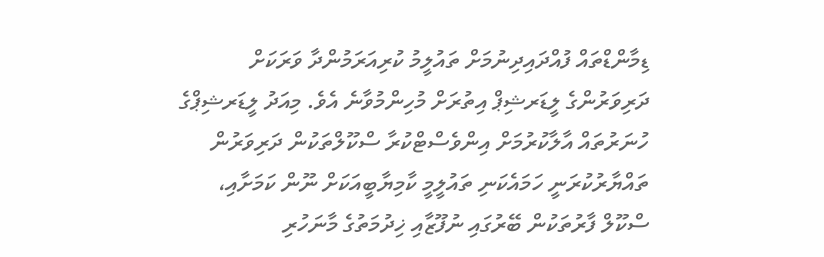ޑިމާންޑްތައް ފުއްދައިދިނުމަށް ތައުލީމު ކުރިއަރަމުންދާ ވަރަކަށް ދަރިވަރުންގެ ލީޑަރޝިޕް އިތުރަށް މުހިންމުވާނެ އެވެ. މިއަދު ލީޑަރޝިޕްގެ ހުނަރުތައް އާލާކުރުމަށް އިންވެސްޓްކުރާ ސްކޫލްތަކުން ދަރިވަރުން ތައްޔާރުކުރަނީ ހަމައެކަނި ތައުލީމީ ކާމިޔާބީއަކަށް ނޫން ކަމަށާއި، ސްކޫލް ފާރުތަކުން ބޭރުގައި ނުފޫޒާއި ޚިދުމަތުގެ މާނަހުރި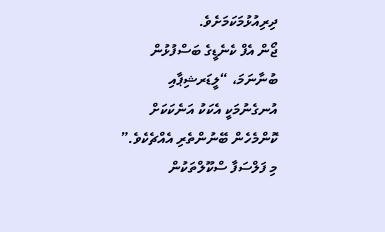ދިރިއުޅުމަކަމަށެވެ.
ޖޯން އެފް ކެނެޑީގެ ބަސްފުޅުން ބުނާނަމަ، “ލީޑަރޝިޕާއި އުނގެނުމަކީ އެކަކު އަނެކަކަށް ކޮންމެހެން ބޭނުންތެރި އެއްޗެކެވެ.” މި ފަލްސަފާ ސްކޫލްތަކުން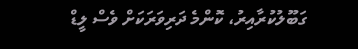ގަބޫލުކުރާއިރު، ކޮންމެ ދަރިވަރަކަށް ވެސް ލީޑް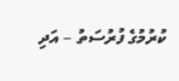ކުރުމުގެ ފުރުސަތު – އަދި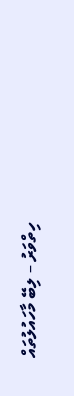ހިތްވަރު – ލިބޭ މާހައުލުތައް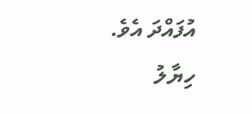އުފައްދަ އެވެ.
ހިޔާލު